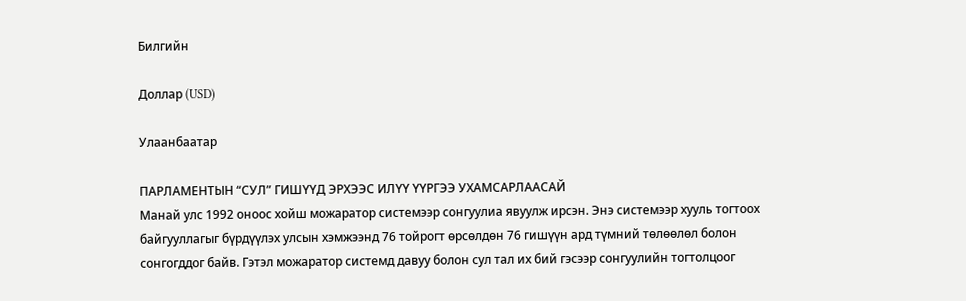Билгийн

Доллар (USD)

Улаанбаатар

ПАРЛАМЕНТЫН “СУЛ” ГИШҮҮД ЭРХЭЭС ИЛҮҮ ҮҮРГЭЭ УХАМСАРЛААСАЙ
Манай улс 1992 оноос хойш можаратор системээр сонгуулиа явуулж ирсэн. Энэ системээр хууль тогтоох байгууллагыг бүрдүүлэх улсын хэмжээнд 76 тойрогт өрсөлдөн 76 гишүүн ард түмний төлөөлөл болон сонгогддог байв. Гэтэл можаратор системд давуу болон сул тал их бий гэсээр сонгуулийн тогтолцоог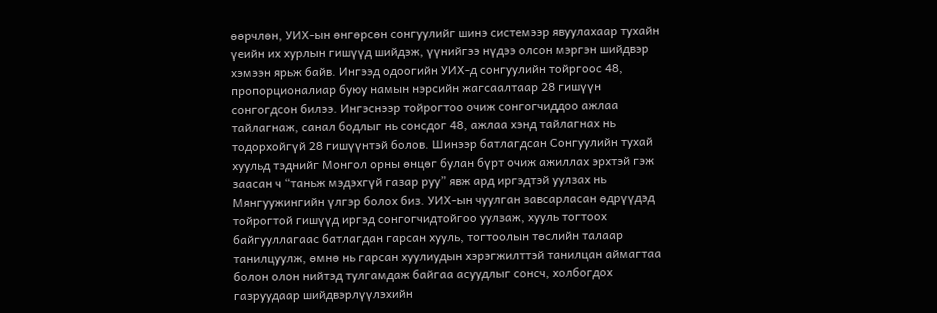өөрчлөн, УИХ-ын өнгөрсөн сонгуулийг шинэ системээр явуулахаар тухайн үеийн их хурлын гишүүд шийдэж, үүнийгээ нүдээ олсон мэргэн шийдвэр хэмээн ярьж байв. Ингээд одоогийн УИХ-д сонгуулийн тойргоос 48, пропорционалиар буюу намын нэрсийн жагсаалтаар 28 гишүүн сонгогдсон билээ. Ингэснээр тойрогтоо очиж сонгогчиддоо ажлаа тайлагнаж, санал бодлыг нь сонсдог 48, ажлаа хэнд тайлагнах нь тодорхойгүй 28 гишүүнтэй болов. Шинээр батлагдсан Сонгуулийн тухай хуульд тэднийг Монгол орны өнцөг булан бүрт очиж ажиллах эрхтэй гэж заасан ч “таньж мэдэхгүй газар руу” явж ард иргэдтэй уулзах нь Мянгуужингийн үлгэр болох биз. УИХ-ын чуулган завсарласан өдрүүдэд тойрогтой гишүүд иргэд сонгогчидтойгоо уулзаж, хууль тогтоох байгууллагаас батлагдан гарсан хууль, тогтоолын төслийн талаар танилцуулж, өмнө нь гарсан хуулиудын хэрэгжилттэй танилцан аймагтаа болон олон нийтэд тулгамдаж байгаа асуудлыг сонсч, холбогдох газруудаар шийдвэрлүүлэхийн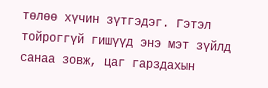төлөө хүчин зүтгэдэг. Гэтэл тойроггүй гишүүд энэ мэт зүйлд санаа зовж, цаг гарздахын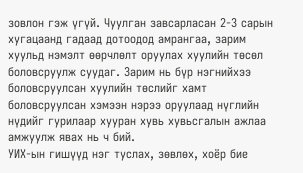зовлон гэж үгүй. Чуулган завсарласан 2-3 сарын хугацаанд гадаад дотоодод амрангаа, зарим хуульд нэмэлт өөрчлөлт оруулах хуулийн төсөл боловсруулж суудаг. Зарим нь бүр нэгнийхээ боловсруулсан хуулийн төслийг хамт боловсруулсан хэмээн нэрээ оруулаад нүглийн нүдийг гурилаар хууран хувь хувьсгалын ажлаа амжуулж явах нь ч бий.
УИХ-ын гишүүд нэг туслах, зөвлөх, хоёр бие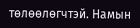төлөөлөгчтэй. Намын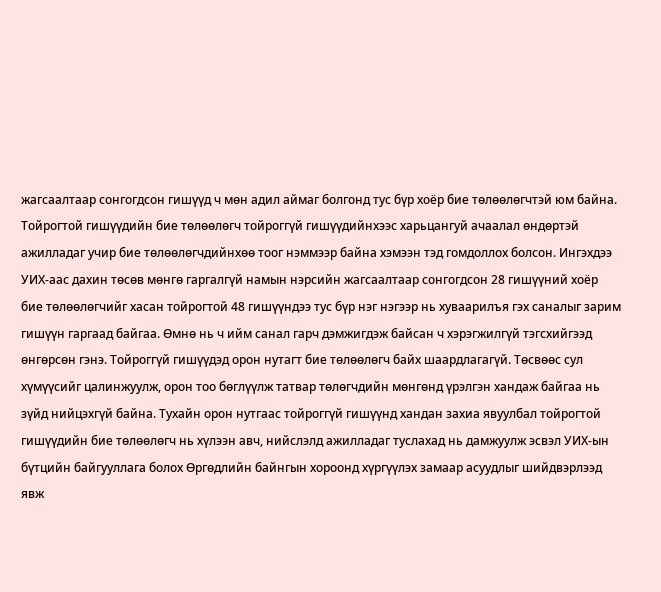жагсаалтаар сонгогдсон гишүүд ч мөн адил аймаг болгонд тус бүр хоёр бие төлөөлөгчтэй юм байна. Тойрогтой гишүүдийн бие төлөөлөгч тойроггүй гишүүдийнхээс харьцангуй ачаалал өндөртэй ажилладаг учир бие төлөөлөгчдийнхөө тоог нэммээр байна хэмээн тэд гомдоллох болсон. Ингэхдээ УИХ-аас дахин төсөв мөнгө гаргалгүй намын нэрсийн жагсаалтаар сонгогдсон 28 гишүүний хоёр бие төлөөлөгчийг хасан тойрогтой 48 гишүүндээ тус бүр нэг нэгээр нь хуваарилъя гэх саналыг зарим гишүүн гаргаад байгаа. Өмнө нь ч ийм санал гарч дэмжигдэж байсан ч хэрэгжилгүй тэгсхийгээд өнгөрсөн гэнэ. Тойроггүй гишүүдэд орон нутагт бие төлөөлөгч байх шаардлагагүй. Төсвөөс сул хүмүүсийг цалинжуулж, орон тоо бөглүүлж татвар төлөгчдийн мөнгөнд үрэлгэн хандаж байгаа нь зүйд нийцэхгүй байна. Тухайн орон нутгаас тойроггүй гишүүнд хандан захиа явуулбал тойрогтой гишүүдийн бие төлөөлөгч нь хүлээн авч, нийслэлд ажилладаг туслахад нь дамжуулж эсвэл УИХ-ын бүтцийн байгууллага болох Өргөдлийн байнгын хороонд хүргүүлэх замаар асуудлыг шийдвэрлээд явж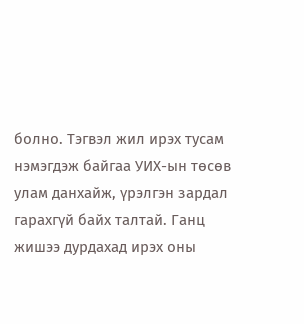болно. Тэгвэл жил ирэх тусам нэмэгдэж байгаа УИХ-ын төсөв улам данхайж, үрэлгэн зардал гарахгүй байх талтай. Ганц жишээ дурдахад ирэх оны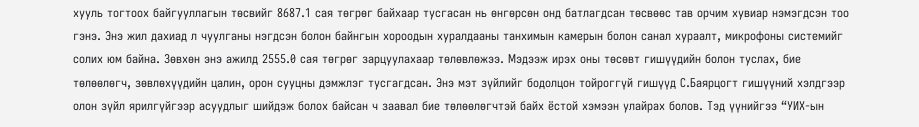хууль тогтоох байгууллагын төсвийг 8687.1 сая төгрөг байхаар тусгасан нь өнгөрсөн онд батлагдсан төсвөөс тав орчим хувиар нэмэгдсэн тоо гэнэ. Энэ жил дахиад л чуулганы нэгдсэн болон байнгын хороодын хуралдааны танхимын камерын болон санал хураалт, микрофоны системийг солих юм байна. Зөвхөн энэ ажилд 2555.0 сая төгрөг зарцуулахаар төлөвлөжээ. Мэдээж ирэх оны төсөвт гишүүдийн болон туслах, бие төлөөлөгч, зөвлөхүүдийн цалин, орон сууцны дэмжлэг тусгагдсан. Энэ мэт зүйлийг бодолцон тойроггүй гишүүд С.Баярцогт гишүүний хэлдгээр олон зүйл ярилгүйгээр асуудлыг шийдэж болох байсан ч заавал бие төлөөлөгчтэй байх ёстой хэмээн улайрах болов. Тэд үүнийгээ “УИХ-ын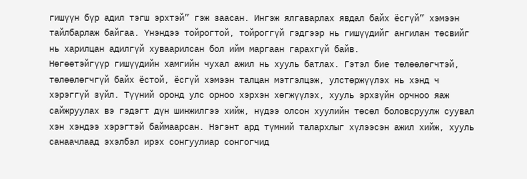гишүүн бүр адил тэгш эрхтэй” гэж заасан. Ингэж ялгаварлах явдал байх ёсгүй” хэмээн тайлбарлаж байгаа. Үнэндээ тойрогтой, тойроггүй гэдгээр нь гишүүдийг ангилан төсвийг нь харилцан адилгүй хуваарилсан бол ийм маргаан гарахгүй байв.
Нөгөөтэйгүүр гишүүдийн хамгийн чухал ажил нь хууль батлах. Гэтэл бие төлөөлөгчтэй, төлөөлөгчгүй байх ёстой, ёсгүй хэмээн талцан мэтгэлцэж, улстөржүүлэх нь хэнд ч хэрэггүй зүйл. Түүний оронд улс орноо хэрхэн хөгжүүлэх, хууль эрхзүйн орчноо яаж сайжруулах вэ гэдэгт дүн шинжилгээ хийж, нүдээ олсон хуулийн төсөл боловсруулж суувал хэн хэндээ хэрэгтэй баймаарсан. Нэгэнт ард түмний талархлыг хүлээсэн ажил хийж, хууль санаачлаад эхэлбэл ирэх сонгуулиар сонгогчид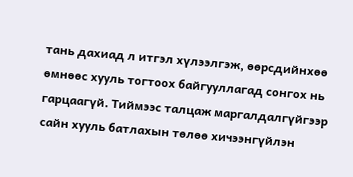тань дахиад л итгэл хүлээлгэж, өөрсдийнхөө өмнөөс хууль тогтоох байгууллагад сонгох нь гарцаагүй. Тиймээс талцаж маргалдалгүйгээр сайн хууль батлахын төлөө хичээнгүйлэн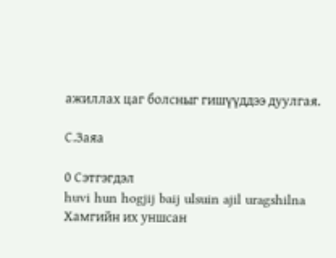ажиллах цаг болсныг гишүүддээ дуулгая.

С.Заяа

0 Сэтгэгдэл
huvi hun hogjij baij ulsuin ajil uragshilna
Хамгийн их уншсан